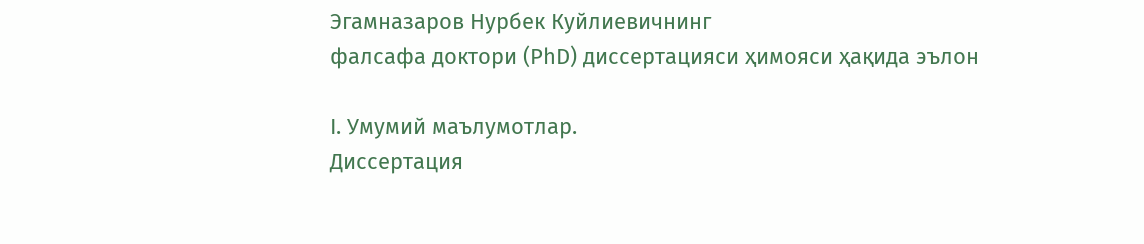Эгамназаров Нурбек Куйлиевичнинг
фалсафа доктори (PhD) диссертацияси ҳимояси ҳақида эълон

I. Умумий маълумотлар.
Диссертация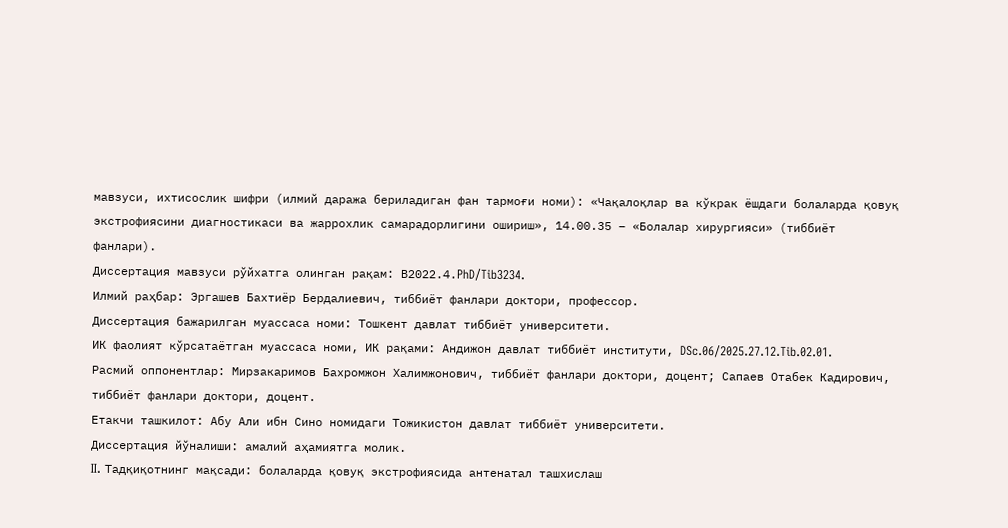мавзуси, ихтисослик шифри (илмий даража бериладиган фан тармоғи номи): «Чақалоқлар ва кўкрак ёшдаги болаларда қовуқ экстрофиясини диагностикаси ва жаррохлик самарадорлигини ошириш», 14.00.35 – «Болалар хирургияси» (тиббиёт фанлари).
Диссертация мавзуси рўйхатга олинган рақам: В2022.4.PhD/Tib3234.
Илмий раҳбар: Эргашев Бахтиёр Бердалиевич, тиббиёт фанлари доктори, профессор.
Диссертация бажарилган муассаса номи: Тошкент давлат тиббиёт университети.
ИК фаолият кўрсатаётган муассаса номи, ИК рақами: Андижон давлат тиббиёт институти, DSc.06/2025.27.12.Tib.02.01.
Расмий оппонентлар: Мирзакаримов Бахромжон Халимжонович, тиббиёт фанлари доктори, доцент; Сапаев Отабек Кадирович, тиббиёт фанлари доктори, доцент.
Етакчи ташкилот: Абу Али ибн Сино номидаги Тожикистон давлат тиббиёт университети.
Диссертация йўналиши: амалий аҳамиятга молик.
II. Тадқиқотнинг мақсади: болаларда қовуқ экстрофиясида антенатал ташхислаш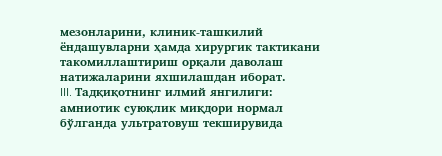мезонларини, клиник-ташкилий ёндашувларни ҳамда хирургик тактикани такомиллаштириш орқали даволаш натижаларини яхшилашдан иборат.
III. Тадқиқотнинг илмий янгилиги:
амниотик суюқлик миқдори нормал бўлганда ультратовуш текширувида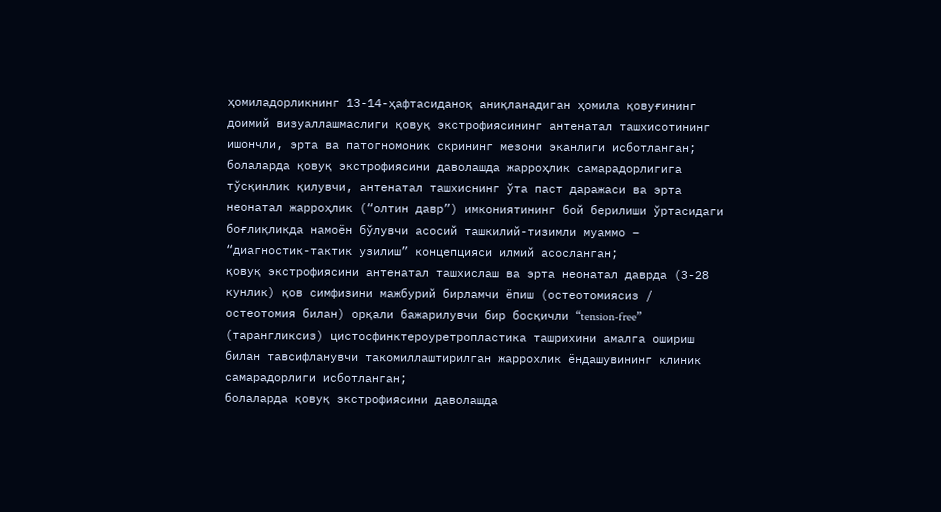ҳомиладорликнинг 13-14-ҳафтасиданоқ аниқланадиган ҳомила қовуғининг доимий визуаллашмаслиги қовуқ экстрофиясининг антенатал ташхисотининг ишончли, эрта ва патогномоник скрининг мезони эканлиги исботланган;
болаларда қовуқ экстрофиясини даволашда жарроҳлик самарадорлигига тўсқинлик қилувчи, антенатал ташхиснинг ўта паст даражаси ва эрта неонатал жарроҳлик (“олтин давр”) имкониятининг бой берилиши ўртасидаги боғлиқликда намоён бўлувчи асосий ташкилий-тизимли муаммо – “диагностик-тактик узилиш” концепцияси илмий асосланган;
қовуқ экстрофиясини антенатал ташхислаш ва эрта неонатал даврда (3-28 кунлик) қов симфизини мажбурий бирламчи ёпиш (остеотомиясиз / остеотомия билан) орқали бажарилувчи бир босқичли “tension-free” (тарангликсиз) цистосфинктероуретропластика ташрихини амалга ошириш билан тавсифланувчи такомиллаштирилган жаррохлик ёндашувининг клиник самарадорлиги исботланган;
болаларда қовуқ экстрофиясини даволашда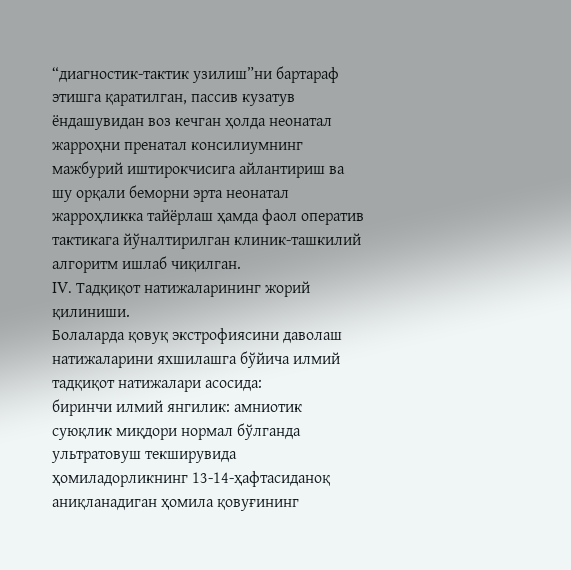“диагностик-тактик узилиш”ни бартараф этишга қаратилган, пассив кузатув ёндашувидан воз кечган ҳолда неонатал жарроҳни пренатал консилиумнинг мажбурий иштирокчисига айлантириш ва шу орқали беморни эрта неонатал жарроҳликка тайёрлаш ҳамда фаол оператив тактикага йўналтирилган клиник-ташкилий алгоритм ишлаб чиқилган.
IV. Тадқиқот натижаларининг жорий қилиниши.
Болаларда қовуқ экстрофиясини даволаш натижаларини яхшилашга бўйича илмий тадқиқот натижалари асосида:
биринчи илмий янгилик: амниотик суюқлик миқдори нормал бўлганда ультратовуш текширувида ҳомиладорликнинг 13-14-ҳафтасиданоқ аниқланадиган ҳомила қовуғининг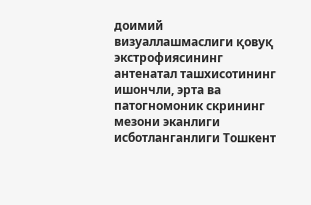доимий визуаллашмаслиги қовуқ экстрофиясининг антенатал ташхисотининг ишончли, эрта ва патогномоник скрининг мезони эканлиги исботланганлиги Тошкент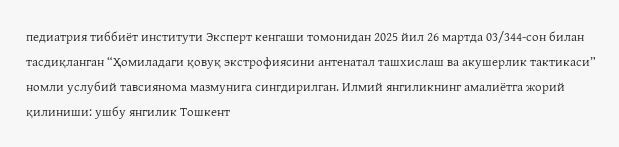педиатрия тиббиёт институти Эксперт кенгаши томонидан 2025 йил 26 мартда 03/344-сон билан тасдиқланган “Ҳомиладаги қовуқ экстрофиясини антенатал ташхислаш ва акушерлик тактикаси” номли услубий тавсиянома мазмунига сингдирилган. Илмий янгиликнинг амалиётга жорий қилиниши: ушбу янгилик Тошкент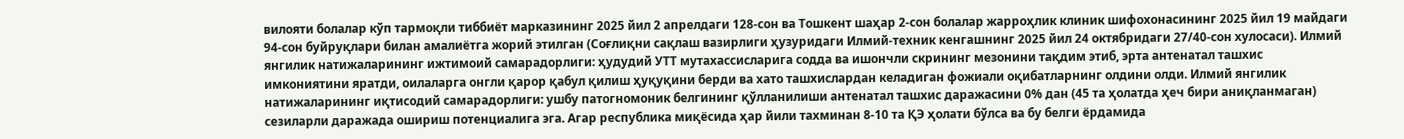вилояти болалар кўп тармоқли тиббиёт марказининг 2025 йил 2 апрелдаги 128-сон ва Тошкент шаҳар 2-сон болалар жарроҳлик клиник шифохонасининг 2025 йил 19 майдаги 94-сон буйруқлари билан амалиётга жорий этилган (Соғлиқни сақлаш вазирлиги ҳузуридаги Илмий-техник кенгашнинг 2025 йил 24 октябридаги 27/40-сон хулосаси). Илмий янгилик натижаларининг ижтимоий самарадорлиги: ҳудудий УТТ мутахассисларига содда ва ишончли скрининг мезонини тақдим этиб, эрта антенатал ташхис имкониятини яратди, оилаларга онгли қарор қабул қилиш ҳуқуқини берди ва хато ташхислардан келадиган фожиали оқибатларнинг олдини олди. Илмий янгилик натижаларининг иқтисодий самарадорлиги: ушбу патогномоник белгининг қўлланилиши антенатал ташхис даражасини 0% дан (45 та ҳолатда ҳеч бири аниқланмаган) сезиларли даражада ошириш потенциалига эга. Агар республика миқёсида ҳар йили тахминан 8-10 та ҚЭ ҳолати бўлса ва бу белги ёрдамида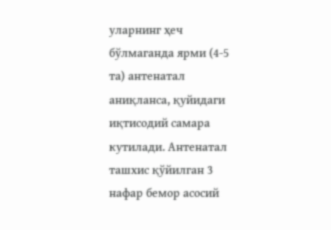уларнинг ҳеч бўлмаганда ярми (4-5 та) антенатал аниқланса, қуйидаги иқтисодий самара кутилади. Антенатал ташхис қўйилган 3 нафар бемор асосий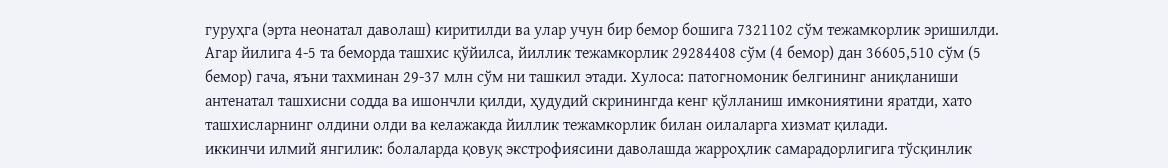гуруҳга (эрта неонатал даволаш) киритилди ва улар учун бир бемор бошига 7321102 сўм тежамкорлик эришилди. Агар йилига 4-5 та беморда ташхис қўйилса, йиллик тежамкорлик 29284408 сўм (4 бемор) дан 36605,510 сўм (5 бемор) гача, яъни тахминан 29-37 млн сўм ни ташкил этади. Хулоса: патогномоник белгининг аниқланиши антенатал ташхисни содда ва ишончли қилди, ҳудудий скринингда кенг қўлланиш имкониятини яратди, хато ташхисларнинг олдини олди ва келажакда йиллик тежамкорлик билан оилаларга хизмат қилади.
иккинчи илмий янгилик: болаларда қовуқ экстрофиясини даволашда жарроҳлик самарадорлигига тўсқинлик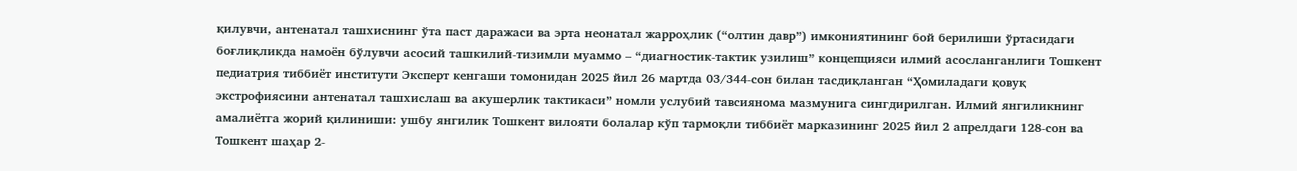қилувчи, антенатал ташхиснинг ўта паст даражаси ва эрта неонатал жарроҳлик (“олтин давр”) имкониятининг бой берилиши ўртасидаги боғлиқликда намоён бўлувчи асосий ташкилий-тизимли муаммо – “диагностик-тактик узилиш” концепцияси илмий асосланганлиги Тошкент педиатрия тиббиёт институти Эксперт кенгаши томонидан 2025 йил 26 мартда 03/344-сон билан тасдиқланган “Ҳомиладаги қовуқ экстрофиясини антенатал ташхислаш ва акушерлик тактикаси” номли услубий тавсиянома мазмунига сингдирилган. Илмий янгиликнинг амалиётга жорий қилиниши: ушбу янгилик Тошкент вилояти болалар кўп тармоқли тиббиёт марказининг 2025 йил 2 апрелдаги 128-сон ва Тошкент шаҳар 2-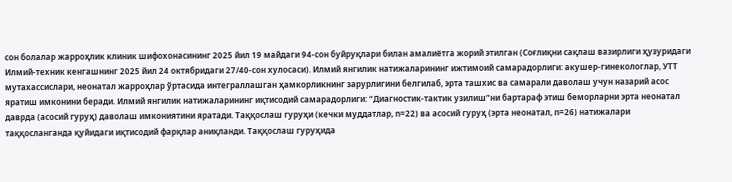сон болалар жарроҳлик клиник шифохонасининг 2025 йил 19 майдаги 94-сон буйруқлари билан амалиётга жорий этилган (Соғлиқни сақлаш вазирлиги ҳузуридаги Илмий-техник кенгашнинг 2025 йил 24 октябридаги 27/40-сон хулосаси). Илмий янгилик натижаларининг ижтимоий самарадорлиги: акушер-гинекологлар, УТТ мутахассислари, неонатал жарроҳлар ўртасида интеграллашган ҳамкорликнинг зарурлигини белгилаб, эрта ташхис ва самарали даволаш учун назарий асос яратиш имконини беради. Илмий янгилик натижаларининг иқтисодий самарадорлиги: “Диагностик-тактик узилиш”ни бартараф этиш беморларни эрта неонатал даврда (асосий гуруҳ) даволаш имкониятини яратади. Таққослаш гуруҳи (кечки муддатлар, n=22) ва асосий гуруҳ (эрта неонатал, n=26) натижалари таққосланганда қуйидаги иқтисодий фарқлар аниқланди. Таққослаш гуруҳида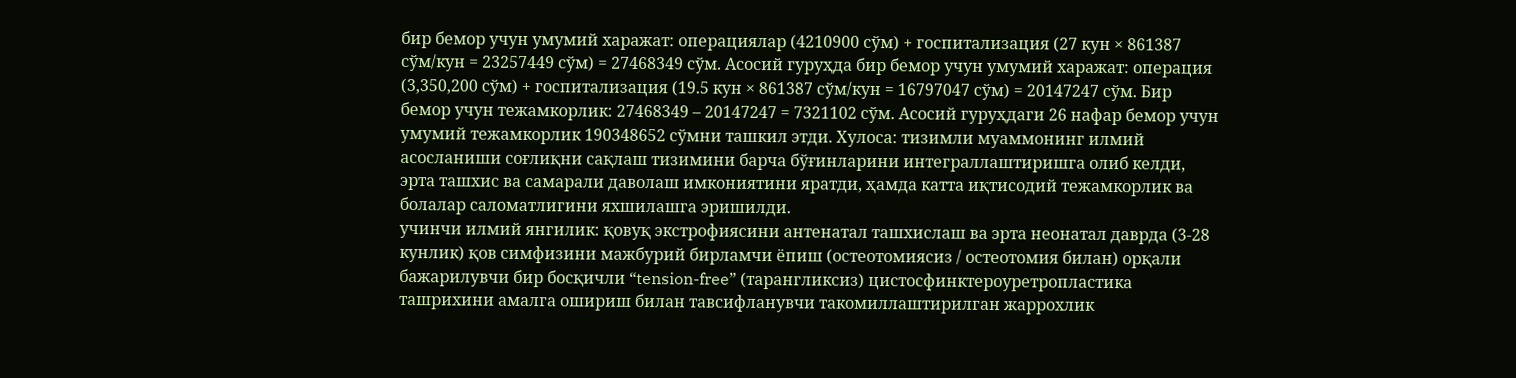бир бемор учун умумий харажат: операциялар (4210900 сўм) + госпитализация (27 кун × 861387 сўм/кун = 23257449 сўм) = 27468349 сўм. Асосий гуруҳда бир бемор учун умумий харажат: операция (3,350,200 сўм) + госпитализация (19.5 кун × 861387 сўм/кун = 16797047 сўм) = 20147247 сўм. Бир бемор учун тежамкорлик: 27468349 – 20147247 = 7321102 сўм. Асосий гуруҳдаги 26 нафар бемор учун умумий тежамкорлик 190348652 сўмни ташкил этди. Хулоса: тизимли муаммонинг илмий асосланиши соғлиқни сақлаш тизимини барча бўғинларини интеграллаштиришга олиб келди, эрта ташхис ва самарали даволаш имкониятини яратди, ҳамда катта иқтисодий тежамкорлик ва болалар саломатлигини яхшилашга эришилди.
учинчи илмий янгилик: қовуқ экстрофиясини антенатал ташхислаш ва эрта неонатал даврда (3-28 кунлик) қов симфизини мажбурий бирламчи ёпиш (остеотомиясиз / остеотомия билан) орқали бажарилувчи бир босқичли “tension-free” (тарангликсиз) цистосфинктероуретропластика ташрихини амалга ошириш билан тавсифланувчи такомиллаштирилган жаррохлик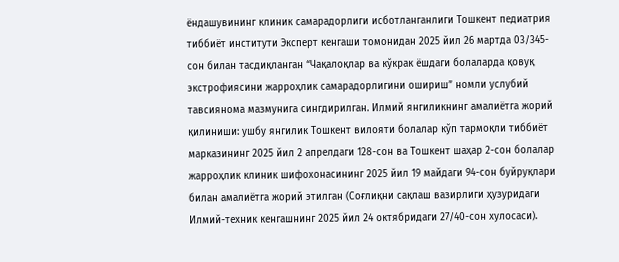ёндашувининг клиник самарадорлиги исботланганлиги Тошкент педиатрия тиббиёт институти Эксперт кенгаши томонидан 2025 йил 26 мартда 03/345-сон билан тасдиқланган “Чақалоқлар ва кўкрак ёшдаги болаларда қовуқ экстрофиясини жарроҳлик самарадорлигини ошириш” номли услубий тавсиянома мазмунига сингдирилган. Илмий янгиликнинг амалиётга жорий қилиниши: ушбу янгилик Тошкент вилояти болалар кўп тармоқли тиббиёт марказининг 2025 йил 2 апрелдаги 128-сон ва Тошкент шаҳар 2-сон болалар жарроҳлик клиник шифохонасининг 2025 йил 19 майдаги 94-сон буйруқлари билан амалиётга жорий этилган (Соғлиқни сақлаш вазирлиги ҳузуридаги Илмий-техник кенгашнинг 2025 йил 24 октябридаги 27/40-сон хулосаси).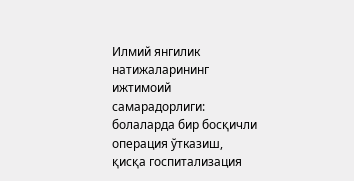Илмий янгилик натижаларининг ижтимоий самарадорлиги: болаларда бир босқичли операция ўтказиш, қисқа госпитализация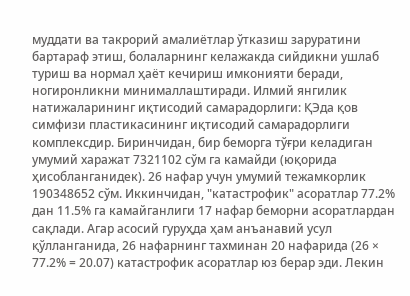муддати ва такрорий амалиётлар ўтказиш заруратини бартараф этиш, болаларнинг келажакда сийдикни ушлаб туриш ва нормал ҳаёт кечириш имконияти беради, ногиронликни минималлаштиради. Илмий янгилик натижаларининг иқтисодий самарадорлиги: ҚЭда қов симфизи пластикасининг иқтисодий самарадорлиги комплексдир. Биринчидан, бир беморга тўғри келадиган умумий харажат 7321102 сўм га камайди (юқорида ҳисобланганидек). 26 нафар учун умумий тежамкорлик 190348652 сўм. Иккинчидан, "катастрофик" асоратлар 77.2% дан 11.5% га камайганлиги 17 нафар беморни асоратлардан сақлади. Агар асосий гуруҳда ҳам анъанавий усул қўлланганида, 26 нафарнинг тахминан 20 нафарида (26 × 77.2% = 20.07) катастрофик асоратлар юз берар эди. Лекин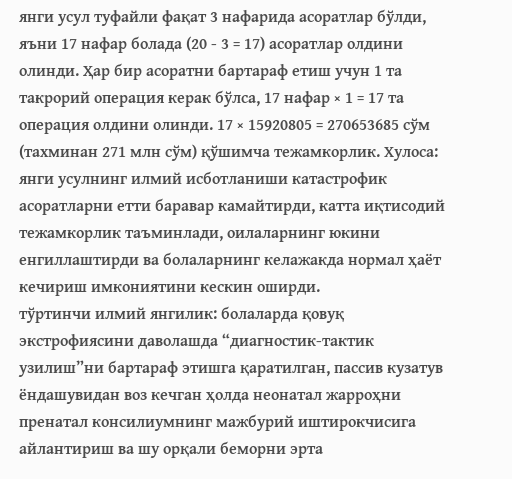янги усул туфайли фақат 3 нафарида асоратлар бўлди, яъни 17 нафар болада (20 - 3 = 17) асоратлар олдини олинди. Ҳар бир асоратни бартараф етиш учун 1 та такрорий операция керак бўлса, 17 нафар × 1 = 17 та операция олдини олинди. 17 × 15920805 = 270653685 сўм (тахминан 271 млн сўм) қўшимча тежамкорлик. Хулоса: янги усулнинг илмий исботланиши катастрофик асоратларни етти баравар камайтирди, катта иқтисодий тежамкорлик таъминлади, оилаларнинг юкини енгиллаштирди ва болаларнинг келажакда нормал ҳаёт кечириш имкониятини кескин оширди.
тўртинчи илмий янгилик: болаларда қовуқ экстрофиясини даволашда “диагностик-тактик узилиш”ни бартараф этишга қаратилган, пассив кузатув ёндашувидан воз кечган ҳолда неонатал жарроҳни пренатал консилиумнинг мажбурий иштирокчисига айлантириш ва шу орқали беморни эрта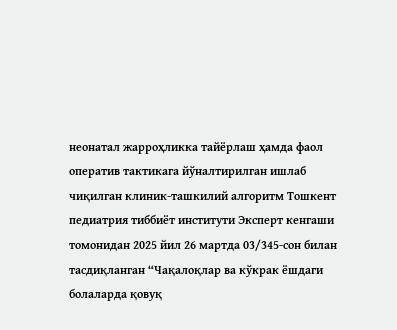неонатал жарроҳликка тайёрлаш ҳамда фаол оператив тактикага йўналтирилган ишлаб чиқилган клиник-ташкилий алгоритм Тошкент педиатрия тиббиёт институти Эксперт кенгаши томонидан 2025 йил 26 мартда 03/345-сон билан тасдиқланган “Чақалоқлар ва кўкрак ёшдаги болаларда қовуқ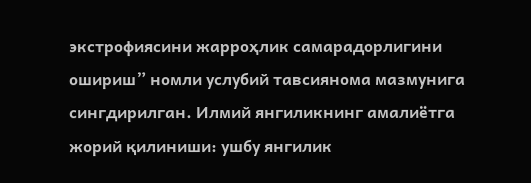экстрофиясини жарроҳлик самарадорлигини ошириш” номли услубий тавсиянома мазмунига сингдирилган. Илмий янгиликнинг амалиётга жорий қилиниши: ушбу янгилик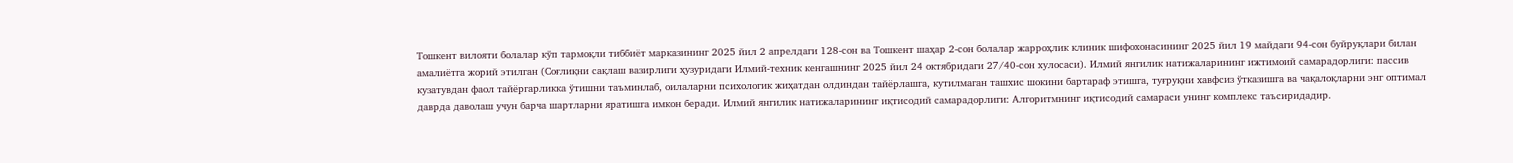Тошкент вилояти болалар кўп тармоқли тиббиёт марказининг 2025 йил 2 апрелдаги 128-сон ва Тошкент шаҳар 2-сон болалар жарроҳлик клиник шифохонасининг 2025 йил 19 майдаги 94-сон буйруқлари билан амалиётга жорий этилган (Соғлиқни сақлаш вазирлиги ҳузуридаги Илмий-техник кенгашнинг 2025 йил 24 октябридаги 27/40-сон хулосаси). Илмий янгилик натижаларининг ижтимоий самарадорлиги: пассив кузатувдан фаол тайёргарликка ўтишни таъминлаб, оилаларни психологик жиҳатдан олдиндан тайёрлашга, кутилмаган ташхис шокини бартараф этишга, туғруқни хавфсиз ўтказишга ва чақалоқларни энг оптимал даврда даволаш учун барча шартларни яратишга имкон беради. Илмий янгилик натижаларининг иқтисодий самарадорлиги: Алгоритмнинг иқтисодий самараси унинг комплекс таъсиридадир.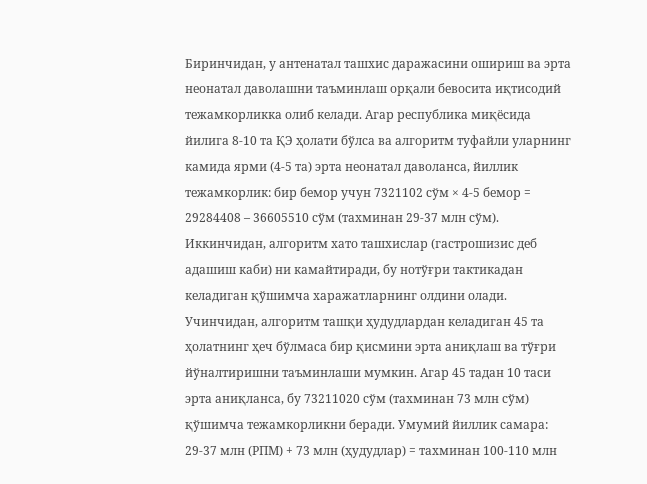Биринчидан, у антенатал ташхис даражасини ошириш ва эрта неонатал даволашни таъминлаш орқали бевосита иқтисодий тежамкорликка олиб келади. Агар республика миқёсида йилига 8-10 та ҚЭ ҳолати бўлса ва алгоритм туфайли уларнинг камида ярми (4-5 та) эрта неонатал даволанса, йиллик тежамкорлик: бир бемор учун 7321102 сўм × 4-5 бемор = 29284408 – 36605510 сўм (тахминан 29-37 млн сўм). Иккинчидан, алгоритм хато ташхислар (гастрошизис деб адашиш каби) ни камайтиради, бу нотўғри тактикадан келадиган қўшимча харажатларнинг олдини олади. Учинчидан, алгоритм ташқи ҳудудлардан келадиган 45 та ҳолатнинг ҳеч бўлмаса бир қисмини эрта аниқлаш ва тўғри йўналтиришни таъминлаши мумкин. Агар 45 тадан 10 таси эрта аниқланса, бу 73211020 сўм (тахминан 73 млн сўм) қўшимча тежамкорликни беради. Умумий йиллик самара: 29-37 млн (РПМ) + 73 млн (ҳудудлар) = тахминан 100-110 млн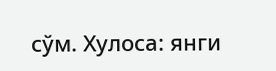сўм. Хулоса: янги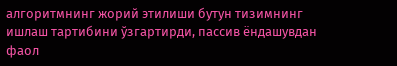алгоритмнинг жорий этилиши бутун тизимнинг ишлаш тартибини ўзгартирди, пассив ёндашувдан фаол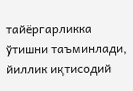тайёргарликка ўтишни таъминлади, йиллик иқтисодий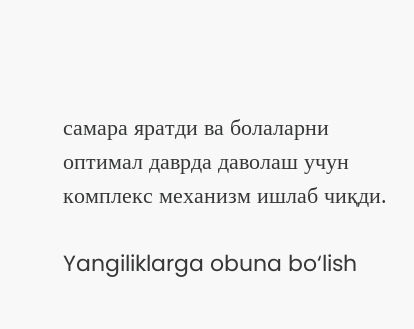самара яратди ва болаларни оптимал даврда даволаш учун комплекс механизм ишлаб чиқди.

Yangiliklarga obuna bo‘lish